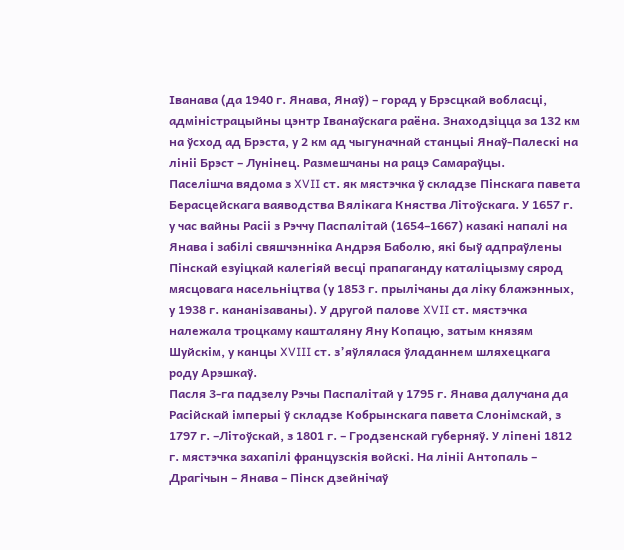Іванава (да 1940 г. Янава, Янаў) – горад у Брэсцкай вобласці, адміністрацыйны цэнтр Іванаўскага раёна. Знаходзіцца за 132 км на ўсход ад Брэста, у 2 км ад чыгуначнай станцыі Янаў-Палескі на лініі Брэст – Лунінец. Размешчаны на рацэ Самараўцы.
Паселішча вядома з XVII ст. як мястэчка ў складзе Пінскага павета Берасцейскага ваяводства Вялікага Княства Літоўскага. У 1657 г. у час вайны Расіі з Рэччу Паспалітай (1654–1667) казакі напалі на Янава і забілі свяшчэнніка Андрэя Баболю, які быў адпраўлены Пінскай езуіцкай калегіяй весці прапаганду каталіцызму сярод мясцовага насельніцтва (у 1853 г. прылічаны да ліку блажэнных, у 1938 г. кананізаваны). У другой палове XVII ст. мястэчка належала троцкаму кашталяну Яну Копацю, затым князям Шуйскім, у канцы XVIII ст. з’яўлялася ўладаннем шляхецкага роду Арэшкаў.
Пасля 3-га падзелу Рэчы Паспалітай у 1795 г. Янава далучана да Расійскай імперыі ў складзе Кобрынскага павета Слонімскай, з 1797 г. –Літоўскай, з 1801 г. – Гродзенскай губерняў. У ліпені 1812 г. мястэчка захапілі французскія войскі. На лініі Антопаль – Драгічын – Янава – Пінск дзейнічаў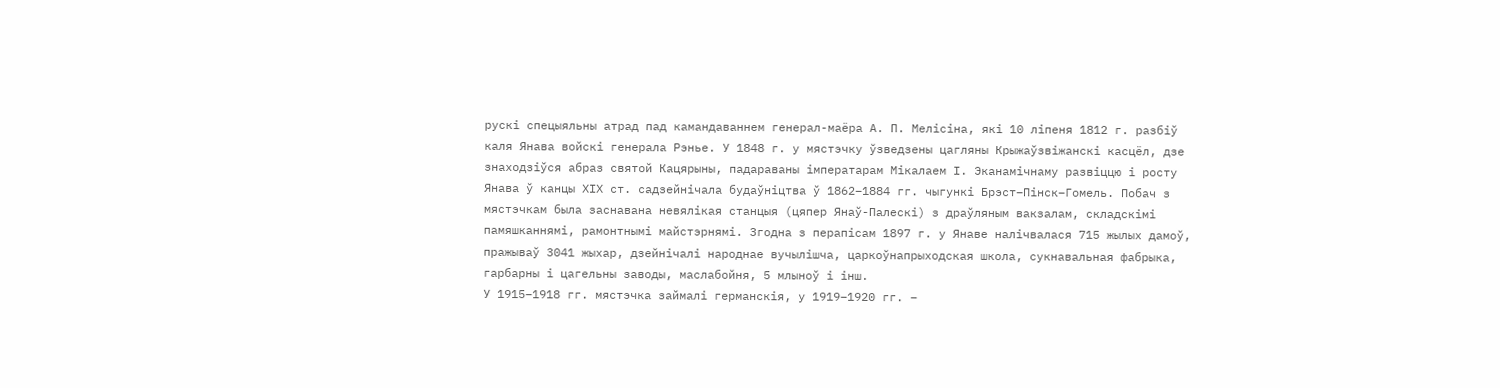рускі спецыяльны атрад пад камандаваннем генерал-маёра А. П. Мелісіна, які 10 ліпеня 1812 г. разбіў каля Янава войскі генерала Рэнье. У 1848 г. у мястэчку ўзведзены цагляны Крыжаўзвіжанскі касцёл, дзе знаходзіўся абраз святой Кацярыны, падараваны імператарам Мікалаем І. Эканамічнаму развіццю і росту Янава ў канцы ХІХ ст. садзейнічала будаўніцтва ў 1862–1884 гг. чыгункі Брэст–Пінск–Гомель. Побач з мястэчкам была заснавана невялікая станцыя (цяпер Янаў-Палескі) з драўляным вакзалам, складскімі памяшканнямі, рамонтнымі майстэрнямі. Згодна з перапісам 1897 г. у Янаве налічвалася 715 жылых дамоў, пражываў 3041 жыхар, дзейнічалі народнае вучылішча, царкоўнапрыходская школа, сукнавальная фабрыка, гарбарны і цагельны заводы, маслабойня, 5 млыноў і інш.
У 1915–1918 гг. мястэчка займалі германскія, у 1919–1920 гг. –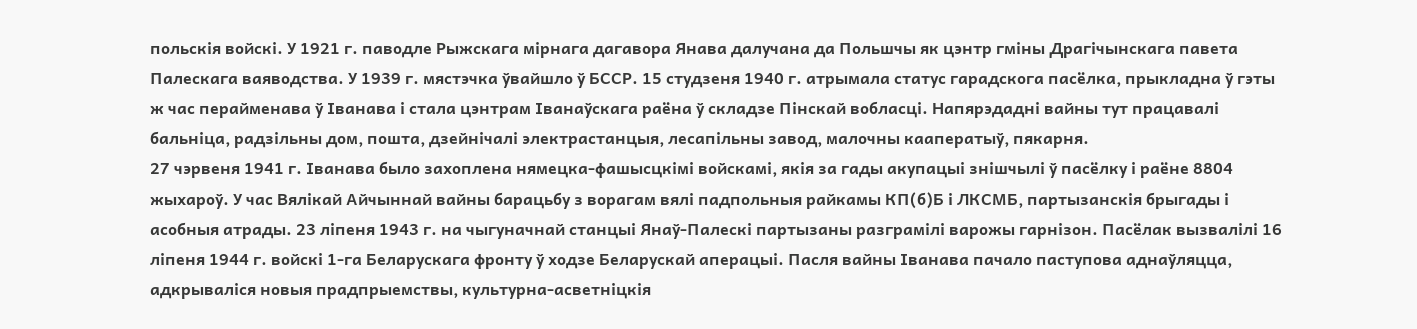польскія войскі. У 1921 г. паводле Рыжскага мірнага дагавора Янава далучана да Польшчы як цэнтр гміны Драгічынскага павета Палескага ваяводства. У 1939 г. мястэчка ўвайшло ў БССР. 15 студзеня 1940 г. атрымала статус гарадскога пасёлка, прыкладна ў гэты ж час перайменава ў Іванава і стала цэнтрам Іванаўскага раёна ў складзе Пінскай вобласці. Напярэдадні вайны тут працавалі бальніца, радзільны дом, пошта, дзейнічалі электрастанцыя, лесапільны завод, малочны кааператыў, пякарня.
27 чэрвеня 1941 г. Іванава было захоплена нямецка-фашысцкімі войскамі, якія за гады акупацыі знішчылі ў пасёлку і раёне 8804 жыхароў. У час Вялікай Айчыннай вайны барацьбу з ворагам вялі падпольныя райкамы КП(б)Б і ЛКСМБ, партызанскія брыгады і асобныя атрады. 23 ліпеня 1943 г. на чыгуначнай станцыі Янаў-Палескі партызаны разграмілі варожы гарнізон. Пасёлак вызвалілі 16 ліпеня 1944 г. войскі 1-га Беларускага фронту ў ходзе Беларускай аперацыі. Пасля вайны Іванава пачало паступова аднаўляцца, адкрываліся новыя прадпрыемствы, культурна-асветніцкія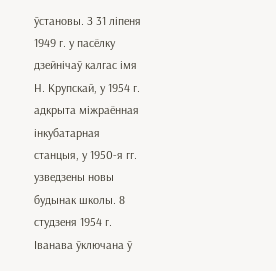ўстановы. З 31 ліпеня 1949 г. у пасёлку дзейнічаў калгас імя Н. Крупскай, у 1954 г. адкрыта міжраённая інкубатарная станцыя, у 1950-я гг. узведзены новы будынак школы. 8 студзеня 1954 г. Іванава ўключана ў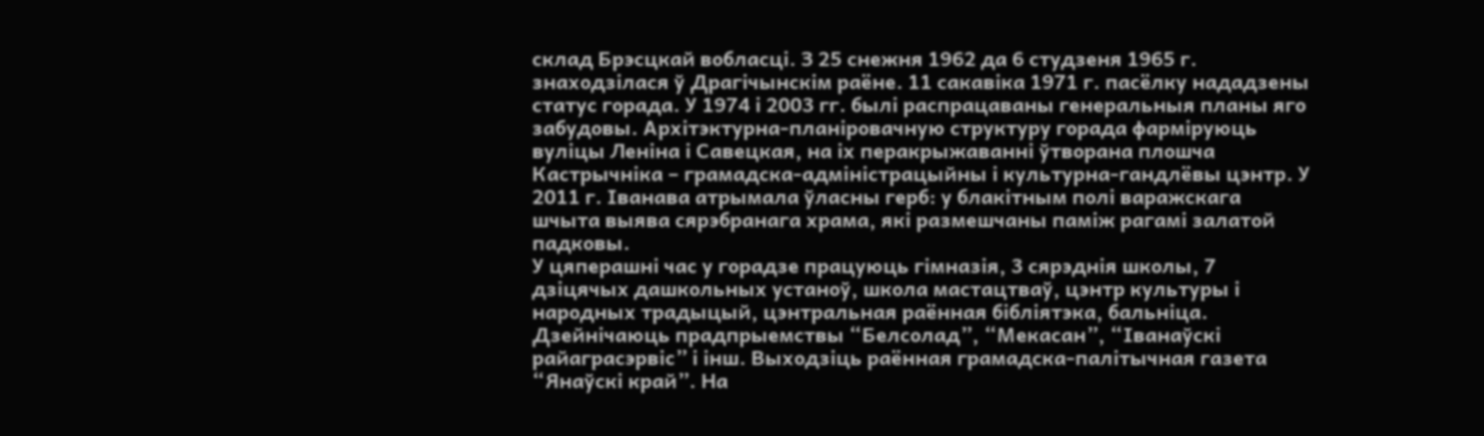склад Брэсцкай вобласці. З 25 снежня 1962 да 6 студзеня 1965 г. знаходзілася ў Драгічынскім раёне. 11 сакавіка 1971 г. пасёлку нададзены статус горада. У 1974 і 2003 гг. былі распрацаваны генеральныя планы яго забудовы. Архітэктурна-планіровачную структуру горада фарміруюць вуліцы Леніна і Савецкая, на іх перакрыжаванні ўтворана плошча Кастрычніка – грамадска-адміністрацыйны і культурна-гандлёвы цэнтр. У 2011 г. Іванава атрымала ўласны герб: у блакітным полі варажскага шчыта выява сярэбранага храма, які размешчаны паміж рагамі залатой падковы.
У цяперашні час у горадзе працуюць гімназія, 3 сярэднія школы, 7 дзіцячых дашкольных устаноў, школа мастацтваў, цэнтр культуры і народных традыцый, цэнтральная раённая бібліятэка, бальніца. Дзейнічаюць прадпрыемствы “Белсолад”, “Мекасан”, “Іванаўскі райаграсэрвіс” і інш. Выходзіць раённая грамадска-палітычная газета “Янаўскі край”. На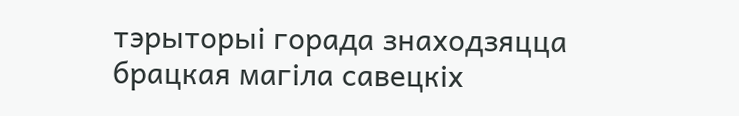тэрыторыі горада знаходзяцца брацкая магіла савецкіх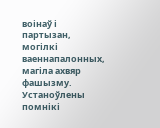воінаў і партызан, могілкі ваеннапалонных, магіла ахвяр фашызму. Устаноўлены помнікі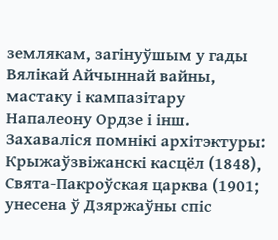землякам, загінуўшым у гады Вялікай Айчыннай вайны, мастаку і кампазітару Напалеону Ордзе і інш. Захаваліся помнікі архітэктуры: Крыжаўзвіжанскі касцёл (1848), Свята-Пакроўская царква (1901; унесена ў Дзяржаўны спіс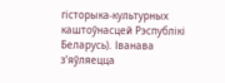гісторыка-культурных каштоўнасцей Рэспублікі Беларусь). Іванава з’яўляецца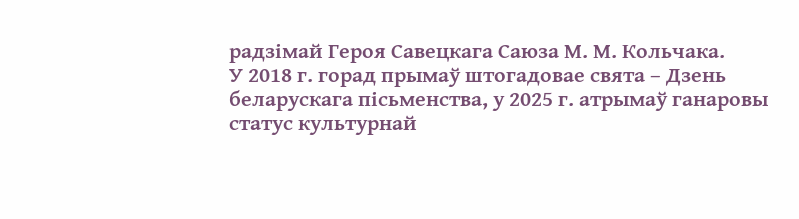радзімай Героя Савецкага Саюза М. М. Кольчака.
У 2018 г. горад прымаў штогадовае свята – Дзень беларускага пісьменства, у 2025 г. атрымаў ганаровы статус культурнай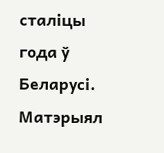сталіцы года ў Беларусі.
Матэрыял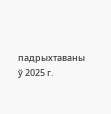падрыхтаваны ў 2025 г.